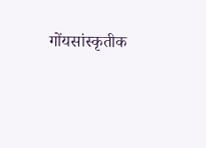गोंयसांस्कृतीक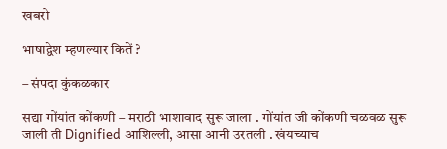खबरो

भाषाद्वेश म्हणल्यार कितें ?

– संपदा कुंकळकार

सद्या गोंयांत कोंकणी – मराठी भाशावाद सुरू जाला . गोंयांत जी कोंकणी चळवळ सुरू जाली ती Dignified आशिल्ली, आसा आनी उरतली . खंयच्याच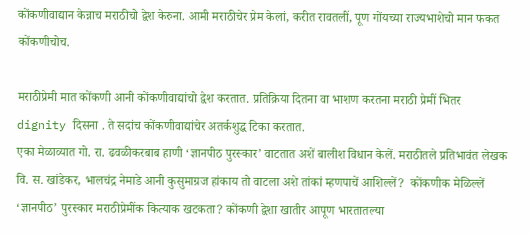कोंकणीवाद्यान केन्नाच मराठीचो द्वेश केरुना. आमी मराठीचेर प्रेम केलां, करीत रावतलीं, पूण गोंयच्या राज्यभाशेचो मान फकत  कोंकणीचोच.

मराठीप्रेमी मात कोंकणी आनी कोंकणीवाद्यांचो द्वेश करतात. प्रतिक्रिया दितना वा भाशण करतना मराठी प्रेमीं भितर dignity दिसना . ते सदांच कोंकणीवाद्यांचेर अतर्कशुद्ध टिका करतात.
एका मेळाव्यात गो. रा. ढवळीकरबाब हाणी ‘ज्ञानपीठ पुरस्कार’ वाटतात अशें बालीश विधान केलें. मराठीतले प्रतिभावंत लेखक वि. स. खांडेकर, भालचंद्र नेमाडे आनी कुसुमाग्रज हांकाय तो वाटला अशे तांकां म्हणपाचें आशिल्लें?  कोंकणीक मेळिल्लें ‘ज्ञानपीठ’ पुरस्कार मराठीप्रेमींक कित्याक खटकता? कोंकणी द्वेशा खातीर आपूण भारतातल्या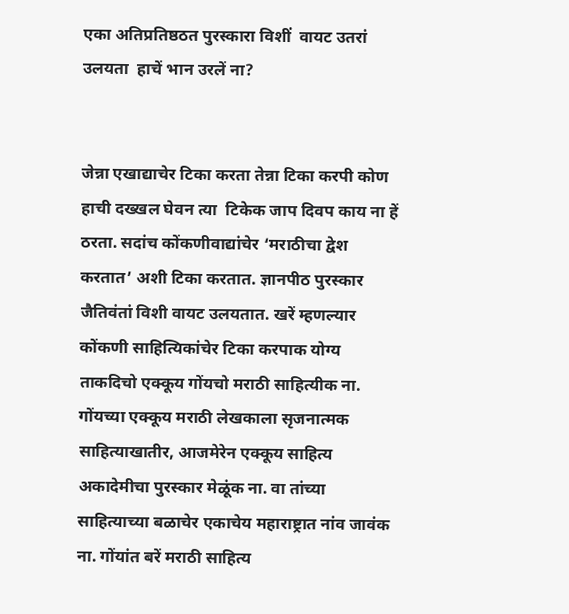एका अतिप्रतिष्ठठत पुरस्कारा विशीं  वायट उतरां उलयता  हाचें भान उरलें ना?


जेन्ना एखाद्याचेर टिका करता तेन्ना टिका करपी कोण  हाची दख्खल घेवन त्या  टिकेक जाप दिवप काय ना हें ठरता. सदांच कोंकणीवाद्यांचेर ‘मराठीचा द्वेश करतात’ अशी टिका करतात. ज्ञानपीठ पुरस्कार जैतिवंतां विशी वायट उलयतात. खरें म्हणल्यार कोंकणी साहित्यिकांचेर टिका करपाक योग्य ताकदिचो एक्कूय गोंयचो मराठी साहित्यीक ना. गोंयच्या एक्कूय मराठी लेखकाला सृजनात्मक साहित्याखातीर, आजमेरेन एक्कूय साहित्य अकादेमीचा पुरस्कार मेळूंक ना. वा तांच्या साहित्याच्या बळाचेर एकाचेय महाराष्ट्रात नांव जावंक ना. गोंयांत बरें मराठी साहित्य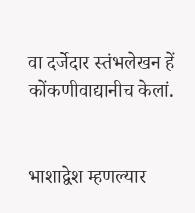वा दर्जेदार स्तंभलेखन हें कोंकणीवाद्यानीच केलां.


भाशाद्वेश म्हणल्यार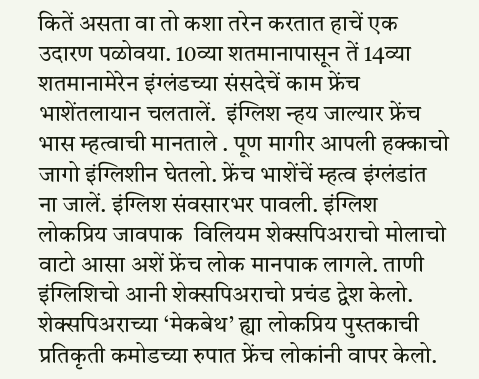कितें असता वा तो कशा तरेन करतात हाचें एक उदारण पळोवया. 10व्या शतमानापासून तें 14व्या शतमानामेरेन इंग्लंडच्या संसदेचें काम फ्रेंच भाशेंतलायान चलतालें.  इंग्लिश न्हय जाल्यार फ्रेंच भास म्हत्वाची मानताले . पूण मागीर आपली हक्काचो जागो इंग्लिशीन घेतलो. फ्रेंच भाशेंचें म्हत्व इंग्लंडांत ना जालें. इंग्लिश संवसारभर पावली. इंग्लिश लोकप्रिय जावपाक  विलियम शेक्सपिअराचो मोलाचो वाटो आसा अशें फ्रेंच लोक मानपाक लागले. ताणी इंग्लिशिचो आनी शेक्सपिअराचो प्रचंड द्वेश केलो. शेक्सपिअराच्या ‘मेकबेथ’ ह्या लोकप्रिय पुस्तकाची प्रतिकृती कमोडच्या रुपात फ्रेंच लोकांनी वापर केलो.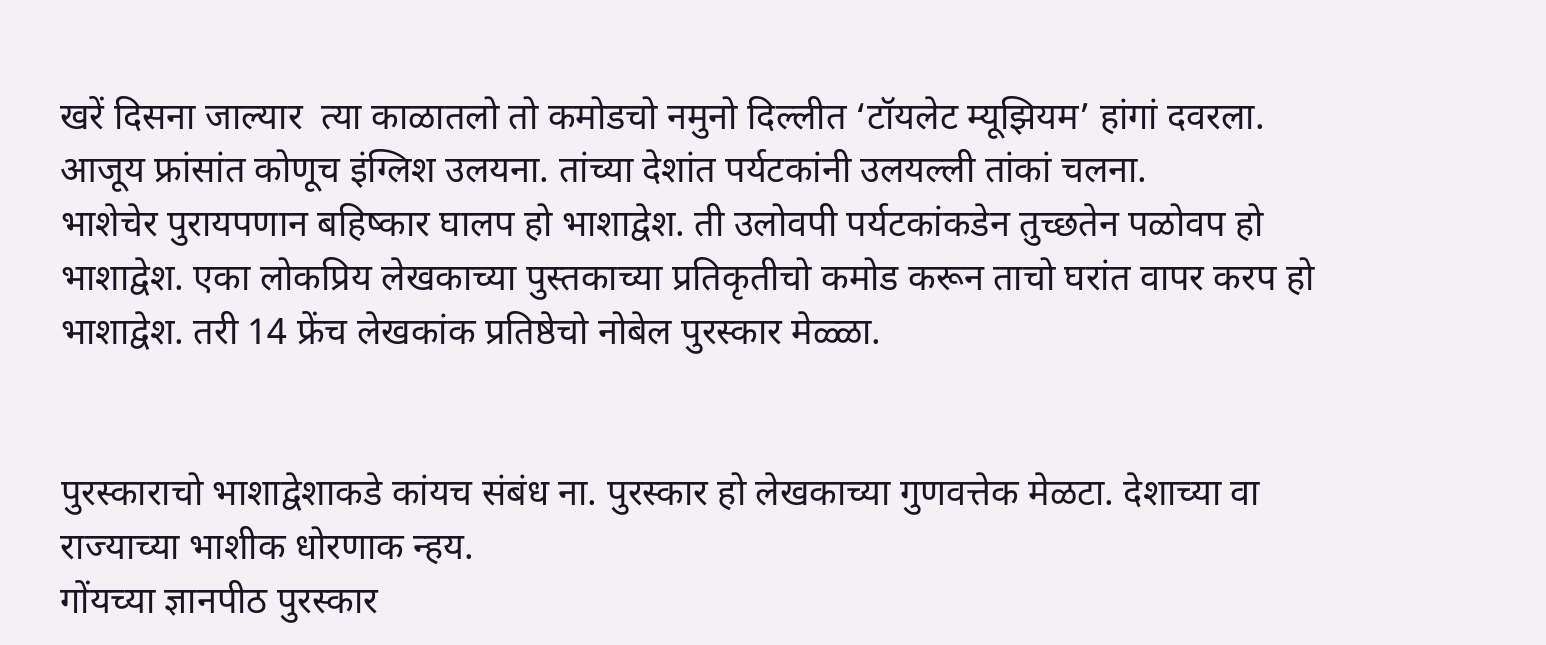खरें दिसना जाल्यार  त्या काळातलो तो कमोडचो नमुनो दिल्लीत ‘टॉयलेट म्यूझियम’ हांगां दवरला. आजूय फ्रांसांत कोणूच इंग्लिश उलयना. तांच्या देशांत पर्यटकांनी उलयल्ली तांकां चलना.
भाशेचेर पुरायपणान बहिष्कार घालप हो भाशाद्वेश. ती उलोवपी पर्यटकांकडेन तुच्छतेन पळोवप हो भाशाद्वेश. एका लोकप्रिय लेखकाच्या पुस्तकाच्या प्रतिकृतीचो कमोड करून ताचो घरांत वापर करप हो भाशाद्वेश. तरी 14 फ्रेंच लेखकांक प्रतिष्ठेचो नोबेल पुरस्कार मेळ्ळा.


पुरस्काराचो भाशाद्वेशाकडे कांयच संबंध ना. पुरस्कार हो लेखकाच्या गुणवत्तेक मेळटा. देशाच्या वा राज्याच्या भाशीक धोरणाक न्हय.
गोंयच्या ज्ञानपीठ पुरस्कार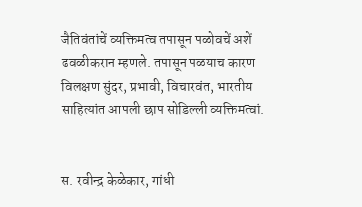जैतिवंतांचें व्यक्तिमत्व तपासून पळोवचें अशें ढवळीकरान म्हणले. तपासून पळयाच कारण विलक्षण सुंदर, प्रभावी, विचारवंत, भारतीय साहित्यांत आपली छाप सोडिल्ली व्यक्तिमत्वां.


स. रवीन्द्र केळेकार, गांधी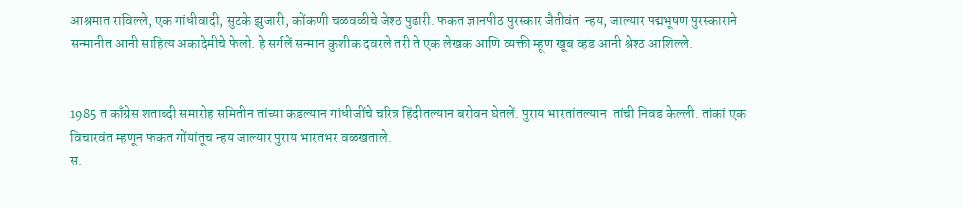आश्रमात राविल्ले, एक गांधीवादी, सुटके झुजारी, कोंकणी चळवळीचे जेश्ठ पुढारी. फकत ज्ञानपीठ पुरस्कार जैतीवंत  न्हय, जाल्यार पद्मभूषण पुरस्काराने सन्मानीत आनी साहित्य अकादेमीचे फेलो. हे सर्गलें सन्मान कुशीक दवरले तरी ते एक लेखक आणि व्यक्ती म्हूण खूब व्हड आनी श्रेश्ठ आशिल्ले.


1985 त काँग्रेस शताब्दी समारोह समितीन तांच्या कडल्यान गांधीजींचे चरित्र हिंदीतल्यान बरोवन घेतलें. पुराय भारतांतल्यान  तांची निवड केल्ली. तांकां एक विचारवंत म्हणून फकत गोंयांतूच न्हय जाल्यार पुराय भारतभर वळखताले.
स.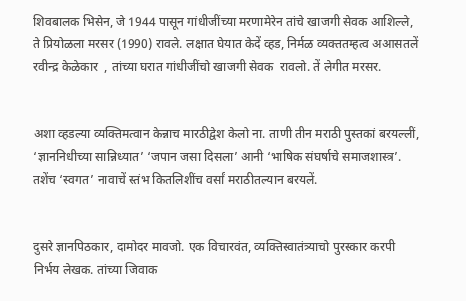शिवबालक भिसेन, जे 1944 पासून गांधीजींच्या मरणामेरेन तांचे खाजगी सेवक आशिल्ले, ते प्रियोळला मरसर (1990) रावले. लक्षात घेयात केदें व्हड, निर्मळ व्यक्ततम्हत्व अआसतलें रवीन्द्र केळेकार  , तांच्या घरात गांधीजींचो खाजगी सेवक  रावलो. तें लेगीत मरसर.


अशा व्हडल्या व्यक्तिमत्वान केन्नाच मारठीद्वेश केलो ना. ताणी तीन मराठी पुस्तकां बरयल्लीं, ‘ज्ञाननिधीच्या सान्निध्यात’ ‘जपान जसा दिसला’ आनी ‘भाषिक संघर्षाचे समाजशास्त्र’. तशेंच ‘स्वगत’ नावाचें स्तंभ कितलिशींच वर्सां मराठीतल्यान बरयलें.


दुसरे ज्ञानपिठकार, दामोदर मावजो. एक विचारवंत, व्यक्तिस्वातंत्र्याचो पुरस्कार करपी निर्भय लेखक. तांच्या जिवाक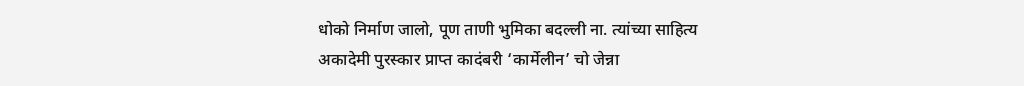धोको निर्माण जालो, पूण ताणी भुमिका बदल्ली ना. त्यांच्या साहित्य अकादेमी पुरस्कार प्राप्त कादंबरी ‘कार्मेलीन’ चो जेन्ना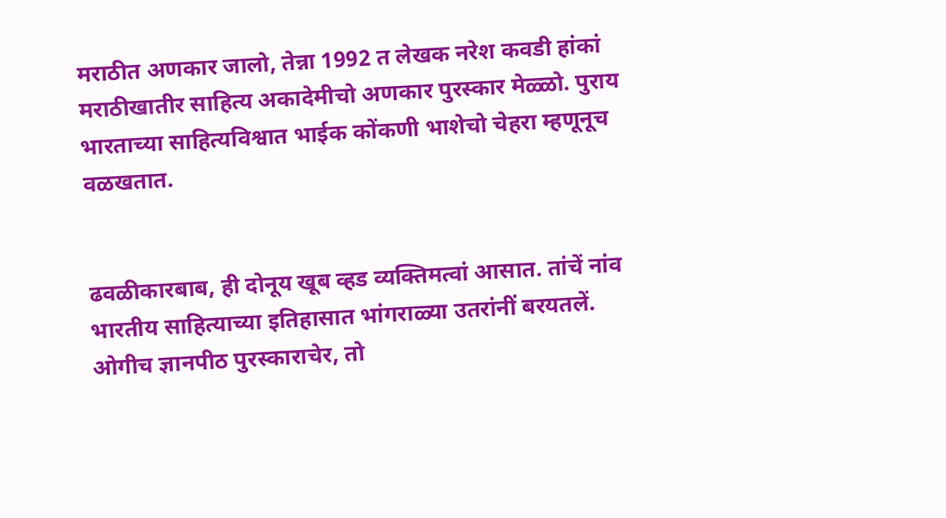मराठीत अणकार जालो, तेन्ना 1992 त लेखक नरेश कवडी हांकां मराठीखातीर साहित्य अकादेमीचो अणकार पुरस्कार मेळ्ळो. पुराय भारताच्या साहित्यविश्वात भाईक कोंकणी भाशेचो चेहरा म्हणूनूच वळखतात.


ढवळीकारबाब, ही दोनूय खूब व्हड व्यक्तिमत्वां आसात. तांचें नांव भारतीय साहित्याच्या इतिहासात भांगराळ्या उतरांनीं बरयतलें. ओगीच ज्ञानपीठ पुरस्काराचेर, तो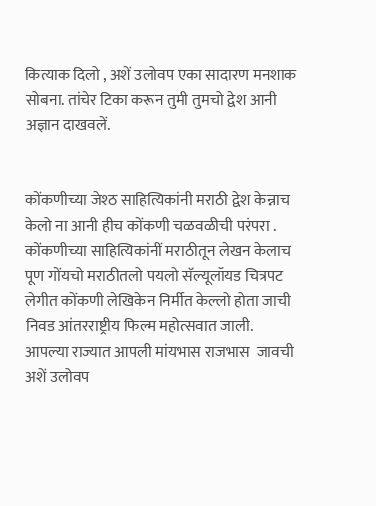कित्याक दिलो , अशें उलोवप एका सादारण मनशाक सोबना. तांचेर टिका करून तुमी तुमचो द्वेश आनी अज्ञान दाखवलें.


कोंकणीच्या जेश्ठ साहित्यिकांनी मराठी द्वेश केन्नाच केलो ना आनी हीच कोंकणी चळवळीची परंपरा . कोंकणीच्या साहित्यिकांनीं मराठीतून लेखन केलाच  पूण गोंयचो मराठीतलो पयलो सॅल्यूलॉयड चित्रपट लेगीत कोंकणी लेखिकेन निर्मीत केल्लो होता जाची निवड आंतरराष्ट्रीय फिल्म महोत्सवात जाली.
आपल्या राज्यात आपली मांयभास राजभास  जावची अशें उलोवप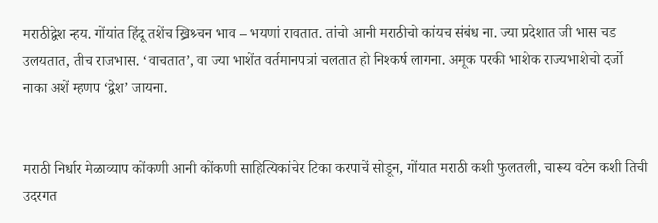मराठीद्वेश न्हय. गोंयांत हिंदू तशेंच ख्रिश्र्चन भाव – भयणां रावतात. तांचो आनी मराठीचो कांयच संबंध ना. ज्या प्रदेशात जी भास चड उलयतात, तीच राजभास. ‘वाचतात’, वा ज्या भाशेंत वर्तमानपत्रां चलतात हो निश्कर्ष लागना. अमूक परकी भाशेक राज्यभाशेचो दर्जो नाका अशें म्हणप ‘द्वेश’ जायना.


मराठी निर्धार मेळाव्याप कोंकणी आनी कोंकणी साहित्यिकांचेर टिका करपाचें सोडून, गोंयात मराठी कशी फुलतली, चारूय वटेन कशी तिची उदरगत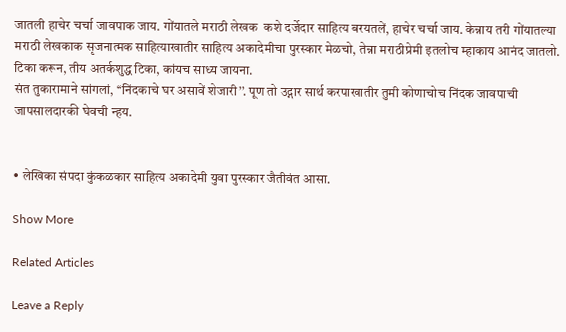जातली हाचेर चर्चा जावपाक जाय. गोंयातले मराठी लेखक  कशे दर्जेदार साहित्य बरयतलें, हाचेर चर्चा जाय. केन्नाय तरी गोंयातल्या मराठी लेखकाक सृजनात्मक साहित्याखातीर साहित्य अकादेमीचा पुरस्कार मेळचो, तेन्ना मराठीप्रेमी इतलोच म्हाकाय आनंद जातलो. टिका करून, तीय अतर्कशुद्ध टिका, कांयच साध्य जायना.
संत तुकारामाने सांगलां, ‘‘निंदकाचे घर असावें शेजारी’’. पूण तो उद्गार सार्थ करपाखातीर तुमी कोणाचोच निंदक जावपाची जापसालदारकी घेवची न्हय.


• लेखिका संपदा कुंकळकार साहित्य अकादेमी युवा पुरस्कार जैतीवंत आसा.

Show More

Related Articles

Leave a Reply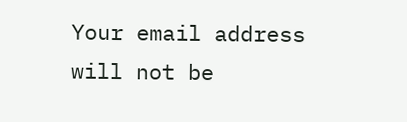Your email address will not be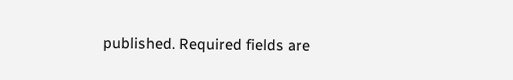published. Required fields are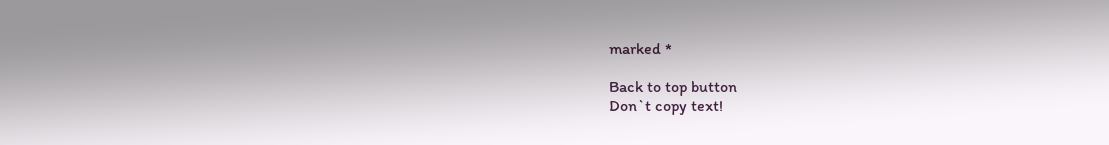marked *

Back to top button
Don`t copy text!